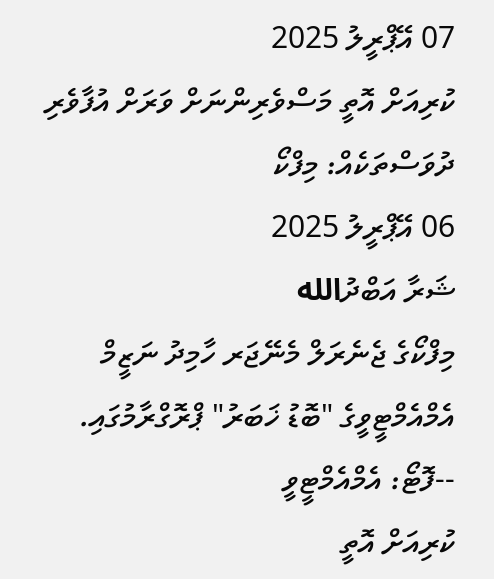07 އޭޕްރީލު 2025
ކުރިއަށް އޮތީ މަސްވެރިންނަށް ވަރަށް އުފާވެރި ދުވަސްތަކެއް: މިފްކޯ
06 އޭޕްރީލު 2025
ޝަރާ އަބްދުالله
މިފްކޯގެ ޖެނެރަލް މެނޭޖަރ ހާމިދު ނަޒީމް އެމްއެމްޓީވީގެ "ބޮޑު ޚަބަރު" ޕްރޮގްރާމުގައި. --ފޮޓޯ: އެމްއެމްޓީވީ
ކުރިއަށް އޮތީ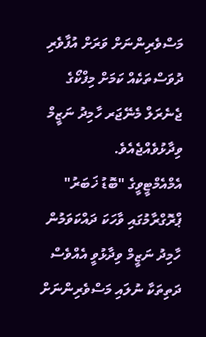މަސްވެރިންނަށް ވަރަށް އުފާވެރި ދުވަސްތަކެއް ކަމަށް މިފްކޯގެ ޖެނެރަލް މެނޭޖަރ ހާމިދު ނަޒީމް ވިދާޅުވެއްޖެއެވެ.
އެމްއެމްޓީވީގެ "ބޮޑު ޚަބަރު" ޕްރޮގްރާމުގައި ވާހަކަ ދައްކަވަމުން ހާމިދު ނަޒީމް ވިދާޅުވީ އެއްވެސް ދަތިތަކާ ނުލައި މަސްވެރިންނަށް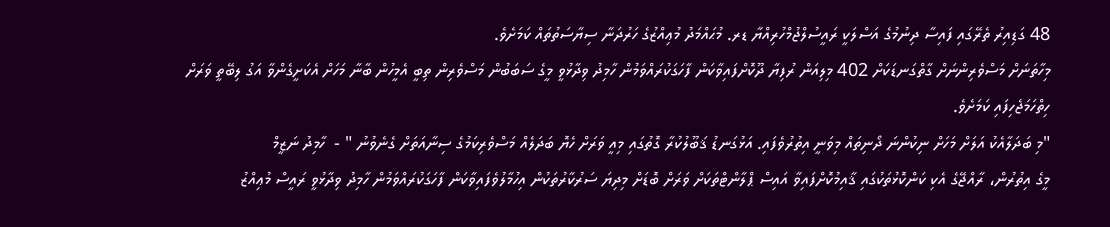48 ގަޑިއިރު ތެރޭގައި ފައިސާ ދިނުމުގެ އަސްލަކީ ރައީސުލްޖުމްހުރިއްޔާ ޑރ. މުޙައްމަދު މުޢިއްޒުގެ ހަރުދަނާ ސިޔާސަތުތައް ކަމަށެވެ.
މިހާތަނަށް މަސްވެރިންނަށް ގާތްގަނޑަކަށް 402 މިލިއަން ރުފިޔާ ދޫކޮށްފައިވާކަން ފާހަގަކުރައްވަމުން ހާމިދު ވިދާޅުވީ މީގެ ސަބަބުން މަސްވެރިން ތިބީ އެމީހުން ބާނާ މަހަށް އެކަށީގެންވާ އަގު ލިބޭތީ ވަރަށް ހިތްހަމަޖެހިފައި ކަމަށެވެ.
"މި ބަދަލާއެކު އަލަށް މަހަށް ނިކުންނަ ދޯނިތައް މިވަނީ އިތުރުވެފައި. އަޅުގަނޑު ޤަބޫލުކުރާ ގޮތުގައި މިއީ ވަރަށް ހެޔޮ ބަދަލެއް މަސްވެރިކަމުގެ ސިނާއަތަށް ގެނެވުނު " -  ހާމިދު ނަޒީމް
މީގެ އިތުރުން، ރާއްޖޭގެ އެކި ކަންކޮޅުތަކުގައި ޤާއިމުކޮށްފައިވާ އައިސް ޕްލާންޓްތަކަށް ވަރަށް ބޮޑަށް މިދިޔަ ސަރުކާރުތަކުން އިހުމާލުވެފައިވާކަން ފާހަގަކުރައްވަމުން ހާމިދު ވިދާޅުވީ ރައީސް މުޢިއްޒު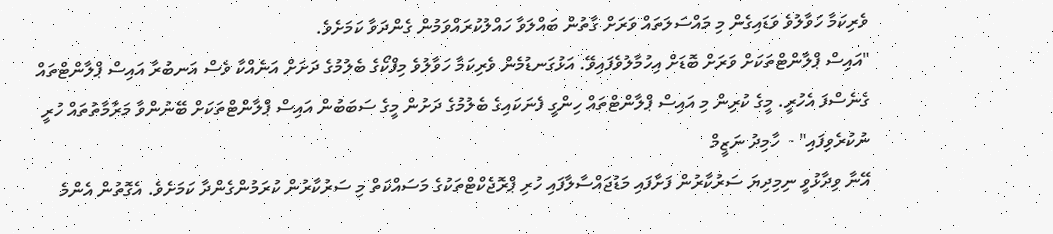ވެރިކަމާ ހަވާލުވެ ވަޑައިގެން މި މައްސަލަތައް ވަރަށް ގާތުން ބައްލަވާ ހައްލުކުރައްވަމުން ގެންދަވާ ކަމަށެވެ.
"އައިސް ޕްލާންޓްތަކަށް ވަރަށް ބޮޑަށް އިހުމާލުވެފައިވޭ. އަޅުގަނޑުމެން ވެރިކަމާ ހަވާލުވެ މިފްކޯގެ ބެލުމުގެ ދަށަށް އަނެއްކާ ވެސް އަނބުރާ އައިސް ޕްލާންޓްތައް ގެނެސްފަ އެހުރީ. މީގެ ކުރިން މި އައިސް ޕްލާންޓްތައް ހިންގީ ފެނަކައިގެ ބެލުމުގެ ދަށުން މީގެ ސަބަބުން އައިސް ޕްލާންޓްތަކަށް ބޭނުންވާ މަރާމާތުތައް ހުރީ ނުކުރެވިފައި" -  ހާމިދު ނަޒީމް
އޭނާ ވިދާޅުވީ ނިމިދިޔަ ސަރުކާރުން ފަށާފައި މަޑުޖައްސާލާފައި ހުރި ޕްރޮޖެކްޓްތަކުގެ މަސައްކަތް މި ސަރުކާރުން ކުރަމުންގެންދާ ކަމަށެވެ. އެގޮތުން އެންމެ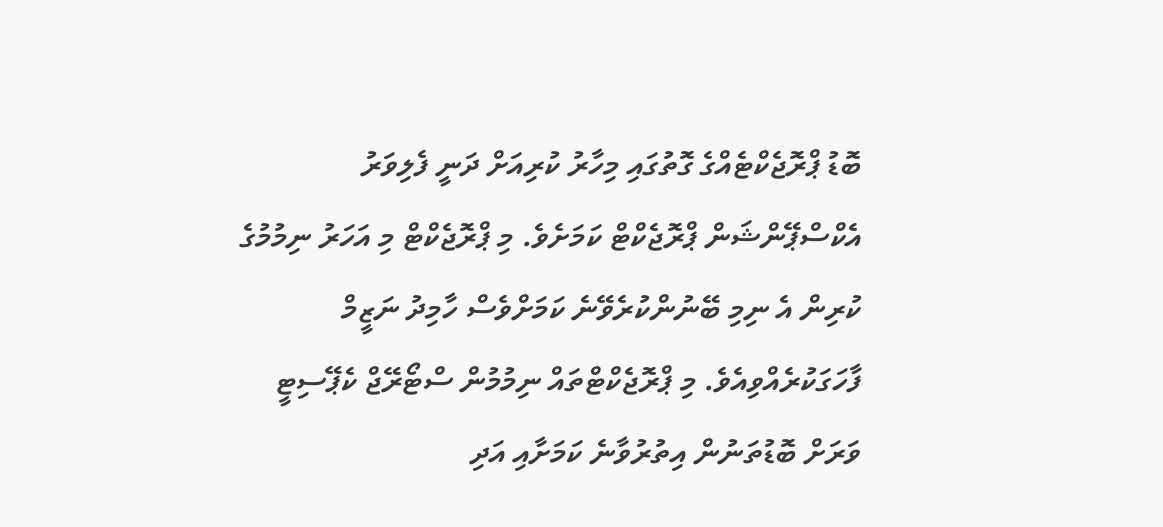ބޮޑު ޕްރޮޖެކްޓެއްގެ ގޮތުގައި މިހާރު ކުރިއަށް ދަނީ ފެލިވަރު އެކްސްޕޭންޝަން ޕްރޮޖެކްޓް ކަމަށެވެ. މި ޕްރޮޖެކްޓް މި އަހަރު ނިމުމުގެ ކުރިން އެ ނިމި ބޭނުންކުރެވޭނެ ކަމަށްވެސް ހާމިދު ނަޒީމް ފާހަގަކުރެއްވިއެވެ. މި ޕްރޮޖެކްޓްތައް ނިމުމުން ސްޓޯރޭޖް ކެޕޭސިޓީ ވަރަށް ބޮޑުތަނުން އިތުރުވާނެ ކަމަށާއި އަދި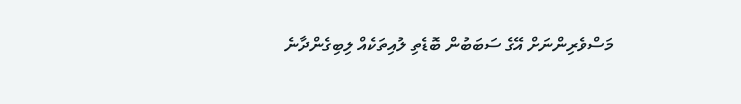މަސްވެރިންނަށް އޭގެ ސަބަބުން ބޮޑެތި ލުއިތަކެއް ލިބިގެންދާނެ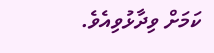ކަމަށް ވިދާޅުވިއެވެ.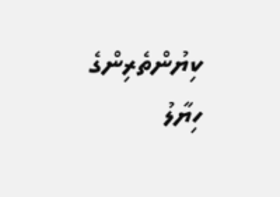ކިޔުންތެރިންގެ ހިޔާލު